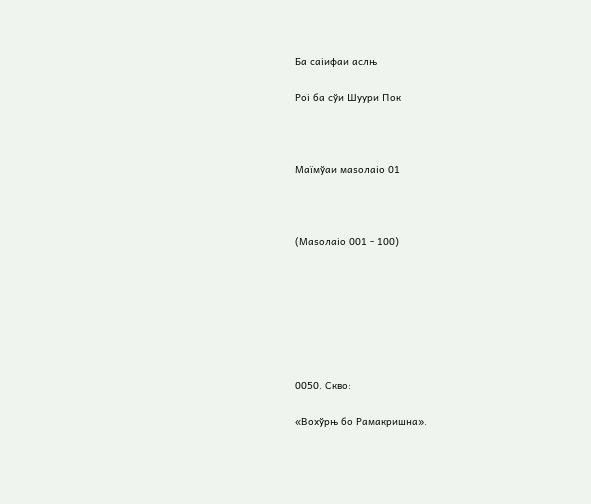Ба саіифаи аслњ

Роі ба сўи Шуури Пок



Маїмўаи маѕолаіо 01



(Маѕолаіо 001 - 100)







0050. Скво:

«Вохўрњ бо Рамакришна».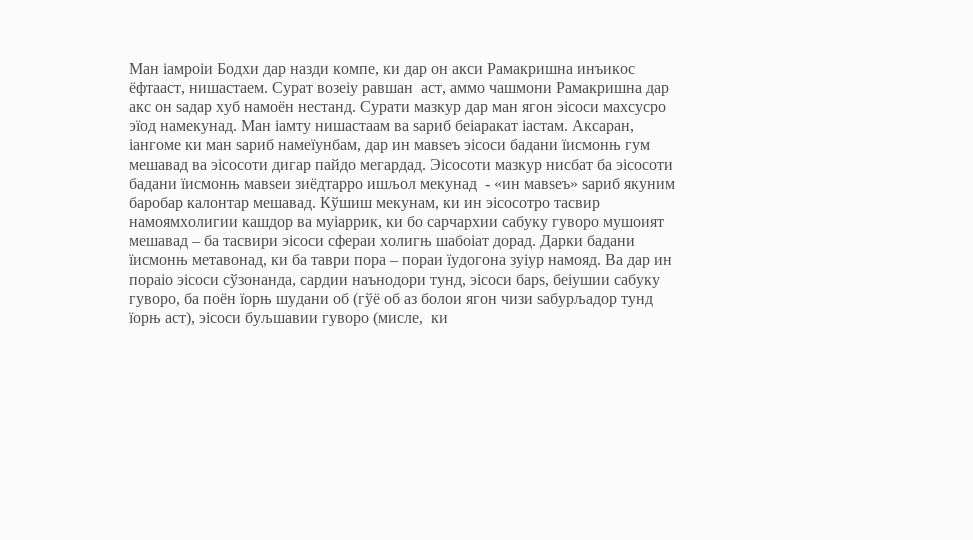Ман іамроіи Бодхи дар назди компе, ки дар он акси Рамакришна инъикос ёфтааст, нишастаем. Сурат возеіу равшан  аст, аммо чашмони Рамакришна дар акс он ѕадар хуб намоён нестанд. Сурати мазкур дар ман ягон эісоси махсусро эїод намекунад. Ман іамту нишастаам ва ѕариб беіаракат іастам. Аксаран, іангоме ки ман ѕариб намеїунбам, дар ин мавѕеъ эісоси бадани їисмонњ гум мешавад ва эісосоти дигар пайдо мегардад. Эісосоти мазкур нисбат ба эісосоти бадани їисмонњ мавѕеи зиёдтарро ишљол мекунад  - «ин мавѕеъ» ѕариб якуним баробар калонтар мешавад. Кўшиш мекунам, ки ин эісосотро тасвир намоямхолигии кашдор ва муіаррик, ки бо сарчархии сабуку гуворо мушоият мешавад – ба тасвири эісоси сфераи холигњ шабоіат дорад. Дарки бадани їисмонњ метавонад, ки ба таври пора – пораи їудогона зуіур намояд. Ва дар ин пораіо эісоси сўзонанда, сардии наънодори тунд, эісоси барѕ, беіушии сабуку гуворо, ба поён їорњ шудани об (гўё об аз болои ягон чизи ѕабурљадор тунд їорњ аст), эісоси буљшавии гуворо (мисле,  ки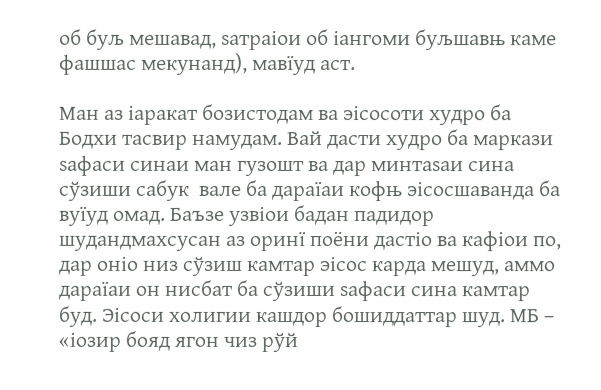об буљ мешавад, ѕатраіои об іангоми буљшавњ каме фашшас мекунанд), мавїуд аст.

Ман аз іаракат бозистодам ва эісосоти худро ба Бодхи тасвир намудам. Вай дасти худро ба маркази ѕафаси синаи ман гузошт ва дар минтаѕаи сина сўзиши сабук  вале ба дараїаи кофњ эісосшаванда ба вуїуд омад. Баъзе узвіои бадан падидор шудандмахсусан аз оринї поёни дастіо ва кафіои по, дар оніо низ сўзиш камтар эісос карда мешуд, аммо дараїаи он нисбат ба сўзиши ѕафаси сина камтар буд. Эісоси холигии кашдор бошиддаттар шуд. МБ – «іозир бояд ягон чиз рўй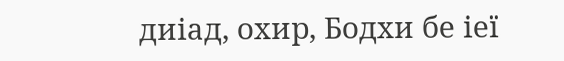диіад, охир, Бодхи бе іеї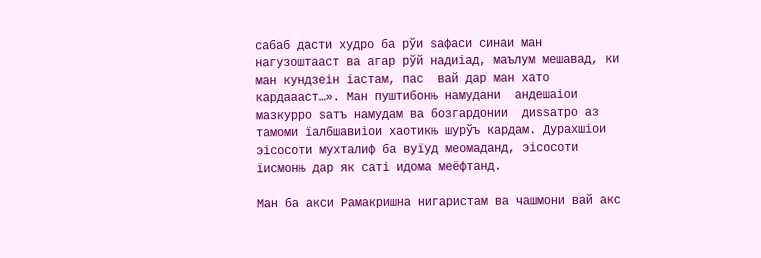сабаб дасти худро ба рўи ѕафаси синаи ман нагузоштааст ва агар рўй надиіад, маълум мешавад, ки ман кундзеін іастам, пас  вай дар ман хато кардаааст…». Ман пуштибонњ намудани  андешаіои мазкурро ѕатъ намудам ва бозгардонии  диѕѕатро аз тамоми їалбшавиіои хаотикњ шурўъ кардам. Дурахшіои эісосоти мухталиф ба вуїуд меомаданд, эісосоти їисмонњ дар як саті идома меёфтанд.

Ман ба акси Рамакришна нигаристам ва чашмони вай акс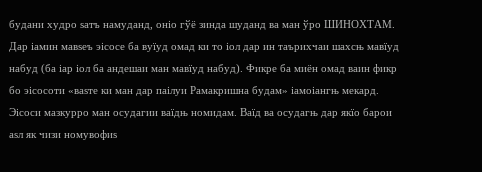будани худро ѕатъ намуданд, оніо гўё зинда шуданд ва ман ўро ШИНОХТАМ. Дар іамин мавѕеъ эісосе ба вуїуд омад ки то іол дар ин таърихчаи шахсњ мавїуд набуд (ба іар іол ба андешаи ман мавїуд набуд). Фикре ба миён омад ваин фикр  бо эісосоти «ваѕте ки ман дар паілуи Рамакришна будам» іамоіангњ мекард. Эісоси мазкурро ман осудагии ваїдњ номидам. Ваїд ва осудагњ дар якїо барои аѕл як чизи номувофиѕ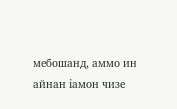мебошанд, аммо ин айнан іамон чизе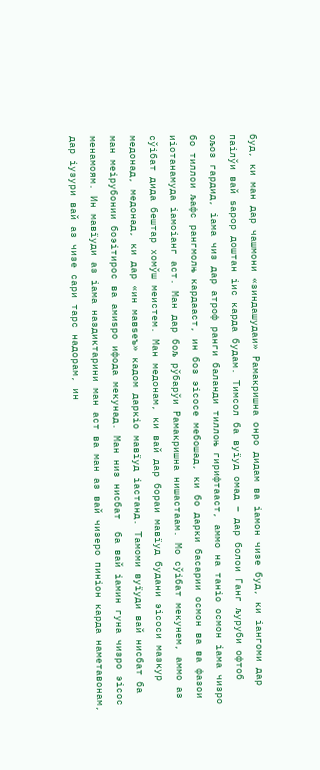буд, ки ман дар чашмони «зиндашудаи» Рамакришна онро дидам ва іамон чизе буд, ки іангоми дар паілўи вай ѕарор доштан іис карда будам. Тимсол ба вуїуд омад – дар болои Ганг љуруби офтоб  ољоз гардид, іама чиз дар атроф ранги баланди тиллоњ гирифтааст, аммо на таніо осмон іама чизро бо тиллои љафс рангмолњ кардааст, ин боз эісосе мебошад, ки бо дарки басарии осмон ва ва фазои иіотанамуда іамоіанг аст. Ман дар бољ рўбарўи Рамакришна нишастаам. Мо сўібат мекунем, аммо аз сўібат дида бештар хомўш меистем. Ман медонам, ки вай дар бораи мавїуд будани эісоси мазкур медонад, медонад, ки дар «ин мавѕеъ» кадом даркіо мавїуд іастанд. Тамоми вуїуди вай нисбат ба ман меірубонии боэітирос ва амиѕро ифода мекунад. Ман низ нисбат  ба вай іамин гуна чизро эісос менамоям. Ин мавїуди аз іама наздиктарини ман аст ва ман аз вай чизеро пиніон карда наметавонам, дар іузури вай аз чизе сари тарс надорам, ин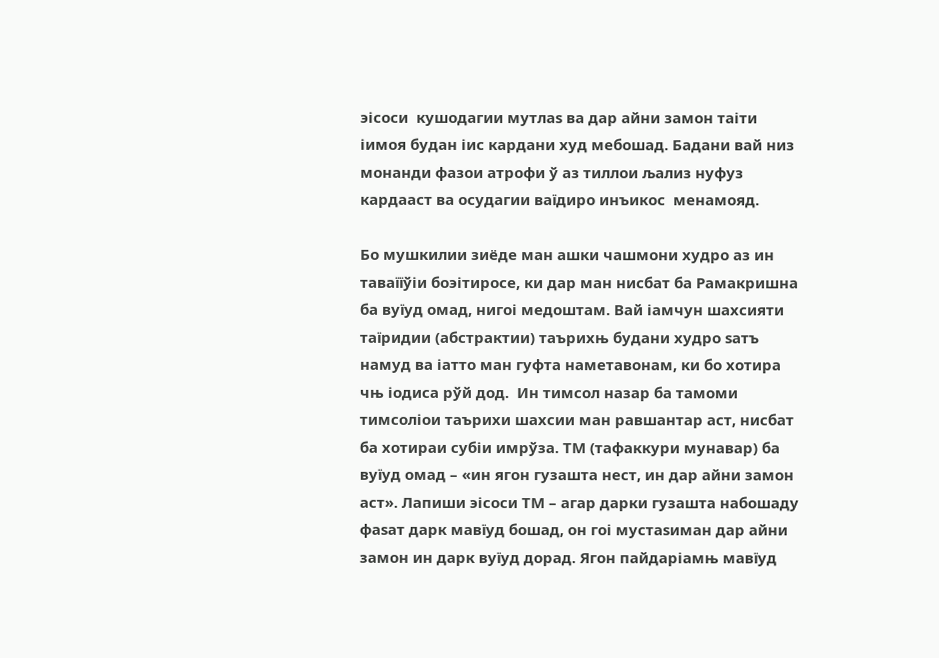эісоси  кушодагии мутлаѕ ва дар айни замон таіти іимоя будан іис кардани худ мебошад. Бадани вай низ монанди фазои атрофи ў аз тиллои љализ нуфуз кардааст ва осудагии ваїдиро инъикос  менамояд.

Бо мушкилии зиёде ман ашки чашмони худро аз ин таваїїўіи боэітиросе, ки дар ман нисбат ба Рамакришна ба вуїуд омад, нигоі медоштам. Вай іамчун шахсияти таїридии (абстрактии) таърихњ будани худро ѕатъ намуд ва іатто ман гуфта наметавонам, ки бо хотира чњ іодиса рўй дод.  Ин тимсол назар ба тамоми тимсоліои таърихи шахсии ман равшантар аст, нисбат ба хотираи субіи имрўза. ТМ (тафаккури мунавар) ба вуїуд омад – «ин ягон гузашта нест, ин дар айни замон аст». Лапиши эісоси ТМ – агар дарки гузашта набошаду фаѕат дарк мавїуд бошад, он гоі мустаѕиман дар айни замон ин дарк вуїуд дорад. Ягон пайдаріамњ мавїуд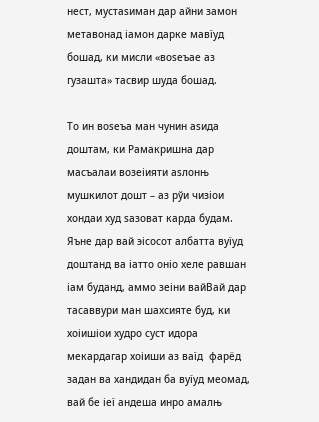нест, мустаѕиман дар айни замон метавонад іамон дарке мавїуд бошад, ки мисли «воѕеъае аз гузашта» тасвир шуда бошад.

То ин воѕеъа ман чунин аѕида доштам, ки Рамакришна дар масъалаи возеіияти аѕлонњ мушкилот дошт – аз рўи чизіои хондаи худ ѕазоват карда будам. Яъне дар вай эісосот албатта вуїуд доштанд ва іатто оніо хеле равшан іам буданд, аммо зеіни вайВай дар тасаввури ман шахсияте буд, ки  хоіишіои худро суст идора мекардагар хоіиши аз ваїд  фарёд задан ва хандидан ба вуїуд меомад, вай бе іеї андеша инро амалњ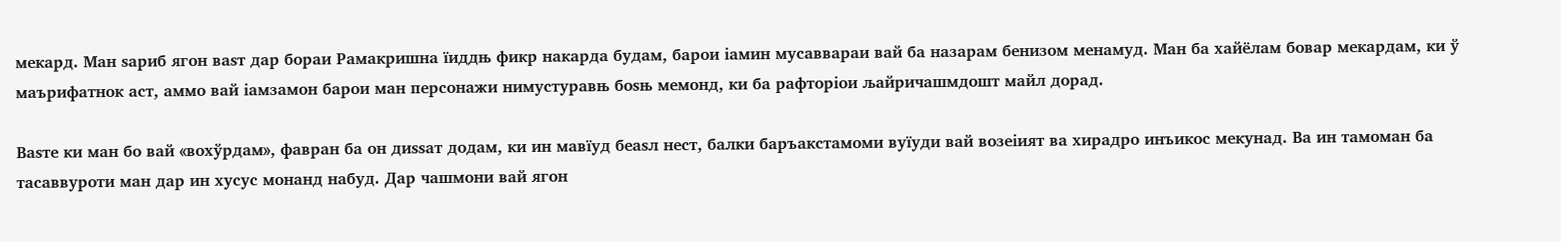мекард. Ман ѕариб ягон ваѕт дар бораи Рамакришна їиддњ фикр накарда будам, барои іамин мусаввараи вай ба назарам бенизом менамуд. Ман ба хайёлам бовар мекардам, ки ў маърифатнок аст, аммо вай іамзамон барои ман персонажи нимустуравњ боѕњ мемонд, ки ба рафторіои љайричашмдошт майл дорад.

Ваѕте ки ман бо вай «вохўрдам», фавран ба он диѕѕат додам, ки ин мавїуд беаѕл нест, балки баръакстамоми вуїуди вай возеіият ва хирадро инъикос мекунад. Ва ин тамоман ба тасаввуроти ман дар ин хусус монанд набуд. Дар чашмони вай ягон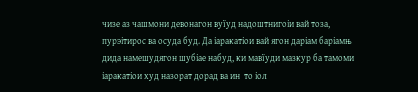чизе аз чашмони девонагон вуїуд надоштнигоіи вай тоза, пурэітирос ва осуда буд. Да іаракатіои вай ягон даріам баріамњ дида намешудягон шубіае набуд, ки мавїуди мазкур ба тамоми іаракатіои худ назорат дорад ва ин  то іол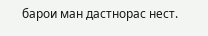барои ман дастнорас нест.